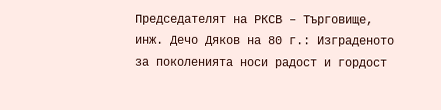Председателят на РКСВ – Търговище, инж. Дечо Дяков на 80 г.: Изграденото за поколенията носи радост и гордост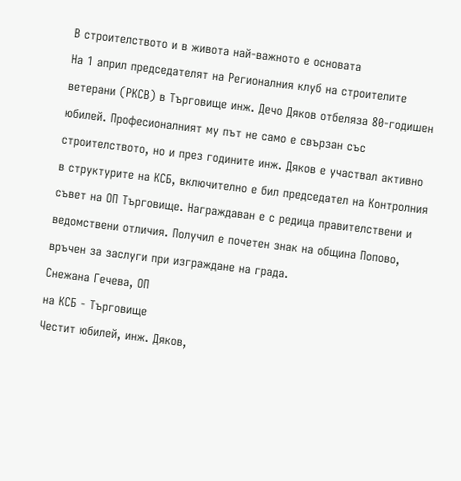В строителството и в живота най-важното е основата
На 1 април председателят на Регионалния клуб на строителите ветерани (РКСВ) в Търговище инж. Дечо Дяков отбеляза 80-годишен юбилей. Професионалният му път не само е свързан със строителството, но и през годините инж. Дяков е участвал активно в структурите на КСБ, включително е бил председател на Контролния съвет на ОП Търговище. Награждаван е с редица правителствени и ведомствени отличия. Получил е почетен знак на община Попово, връчен за заслуги при изграждане на града.
Снежана Гечева, ОП
на КСБ - Търговище
Честит юбилей, инж. Дяков,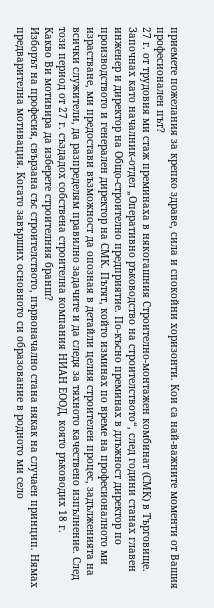приемете пожелания за крепко здраве, сила и спокойни хоризонти. Кои са най-важните моменти от Вашия професионален път?
27 г. от трудовия ми стаж преминаха в някогашния Строително-монтажен комбинат (СМК) в Търговище. Започнах като началник-отдел „Оперативно ръководство на строителството“, след години станах главен инженер и директор на Общо-строително предприятие. По-късно преминах в длъжност директор по производството и генерален директор на СМК. Пътят, който изминах по време на професионалното ми израстване, ми предостави възможност да опозная в детайли целия строителен процес, задълженията на всички служители, да разпределям правилно задачите и да следя за тяхното качествено изпълнение. След този период от 27 г. създадох собствена строителна компания НИАН ЕООД, която ръководих 18 г.
Какво Ви мотивира да изберете строителния бранш?
Изборът на професия, свързана със строителството, първоначално стана някак на случаен принцип. Нямах предварителна мотивация. Когато завърших основното си образование в родното ми село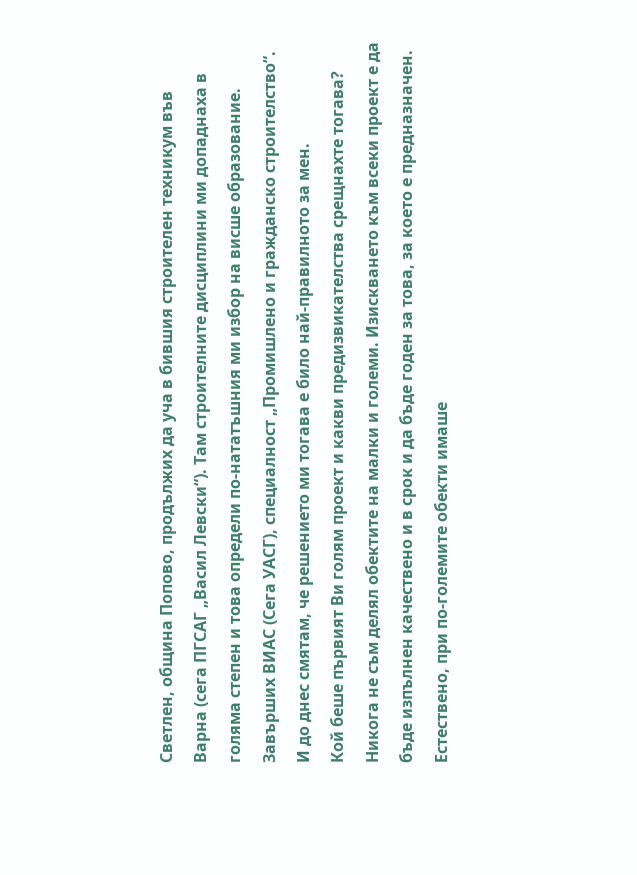Светлен, община Попово, продължих да уча в бившия строителен техникум във Варна (сега ПГСАГ „Васил Левски“). Там строителните дисциплини ми допаднаха в голяма степен и това определи по-нататъшния ми избор на висше образование. Завърших ВИАС (Сега УАСГ), специалност „Промишлено и гражданско строителство“. И до днес смятам, че решението ми тогава е било най-правилното за мен.
Кой беше първият Ви голям проект и какви предизвикателства срещнахте тогава?
Никога не съм делял обектите на малки и големи. Изискването към всеки проект е да бъде изпълнен качествено и в срок и да бъде годен за това, за което е предназначен. Естествено, при по-големите обекти имаше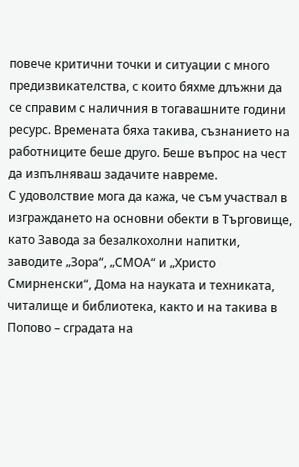повече критични точки и ситуации с много предизвикателства, с които бяхме длъжни да се справим с наличния в тогавашните години ресурс. Времената бяха такива, съзнанието на работниците беше друго. Беше въпрос на чест да изпълняваш задачите навреме.
С удоволствие мога да кажа, че съм участвал в изграждането на основни обекти в Търговище, като Завода за безалкохолни напитки, заводите „Зора“, „СМОА“ и „Христо Смирненски“, Дома на науката и техниката, читалище и библиотека, както и на такива в Попово – сградата на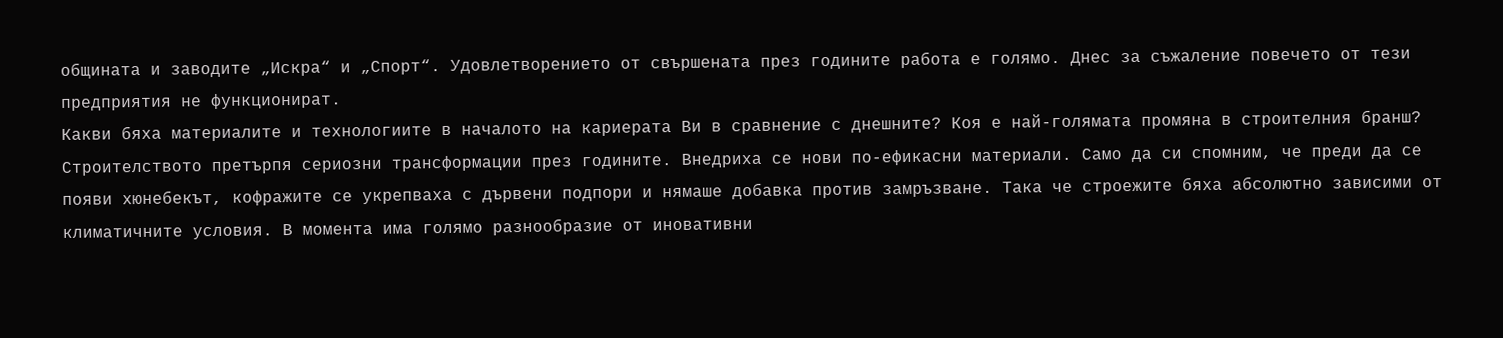общината и заводите „Искра“ и „Спорт“. Удовлетворението от свършената през годините работа е голямо. Днес за съжаление повечето от тези предприятия не функционират.
Какви бяха материалите и технологиите в началото на кариерата Ви в сравнение с днешните? Коя е най-голямата промяна в строителния бранш?
Строителството претърпя сериозни трансформации през годините. Внедриха се нови по-ефикасни материали. Само да си спомним, че преди да се появи хюнебекът, кофражите се укрепваха с дървени подпори и нямаше добавка против замръзване. Така че строежите бяха абсолютно зависими от климатичните условия. В момента има голямо разнообразие от иновативни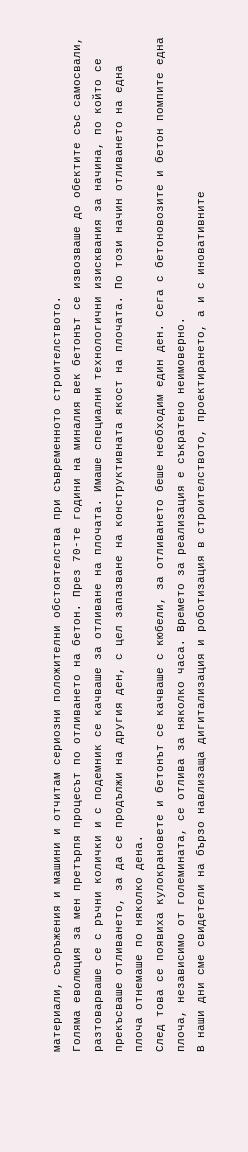материали, съоръжения и машини и отчитам сериозни положителни обстоятелства при съвременното строителството.
Голяма еволюция за мен претърпя процесът по отливането на бетон. През 70-те години на миналия век бетонът се извозваше до обектите със самосвали, разтоварваше се с ръчни колички и с подемник се качваше за отливане на плочата. Имаше специални технологични изисквания за начина, по който се прекъсваше отливането, за да се продължи на другия ден, с цел запазване на конструктивната якост на плочата. По този начин отливането на една плоча отнемаше по няколко дена.
След това се появиха кулокрановете и бетонът се качваше с кюбели, за отливането беше необходим един ден. Сега с бетоновозите и бетон помпите една плоча, независимо от големината, се отлива за няколко часа. Времето за реализация е съкратено неимоверно.
В наши дни сме свидетели на бързо навлизаща дигитализация и роботизация в строителството, проектирането, а и с иновативните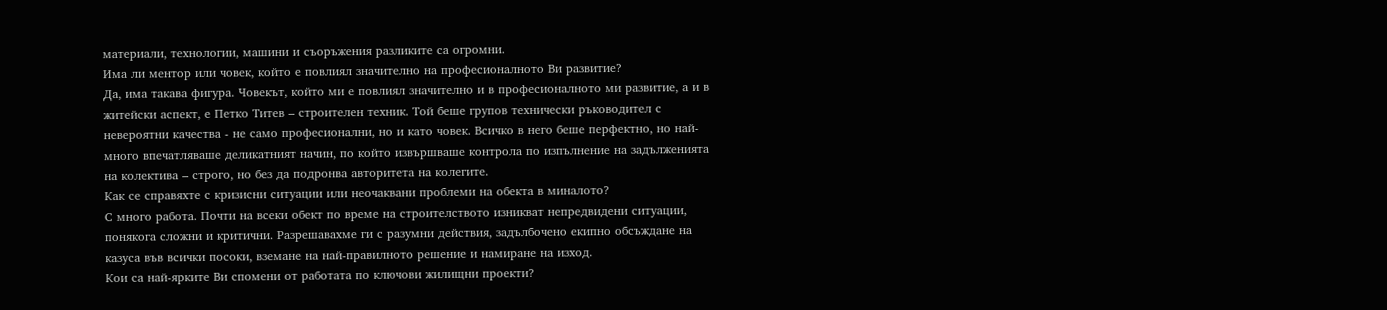материали, технологии, машини и съоръжения разликите са огромни.
Има ли ментор или човек, който е повлиял значително на професионалното Ви развитие?
Да, има такава фигура. Човекът, който ми е повлиял значително и в професионалното ми развитие, а и в житейски аспект, е Петко Титев – строителен техник. Той беше групов технически ръководител с невероятни качества - не само професионални, но и като човек. Всичко в него беше перфектно, но най-много впечатляваше деликатният начин, по който извършваше контрола по изпълнение на задълженията на колектива – строго, но без да подронва авторитета на колегите.
Как се справяхте с кризисни ситуации или неочаквани проблеми на обекта в миналото?
С много работа. Почти на всеки обект по време на строителството изникват непредвидени ситуации, понякога сложни и критични. Разрешавахме ги с разумни действия, задълбочено екипно обсъждане на казуса във всички посоки, вземане на най-правилното решение и намиране на изход.
Кои са най-ярките Ви спомени от работата по ключови жилищни проекти?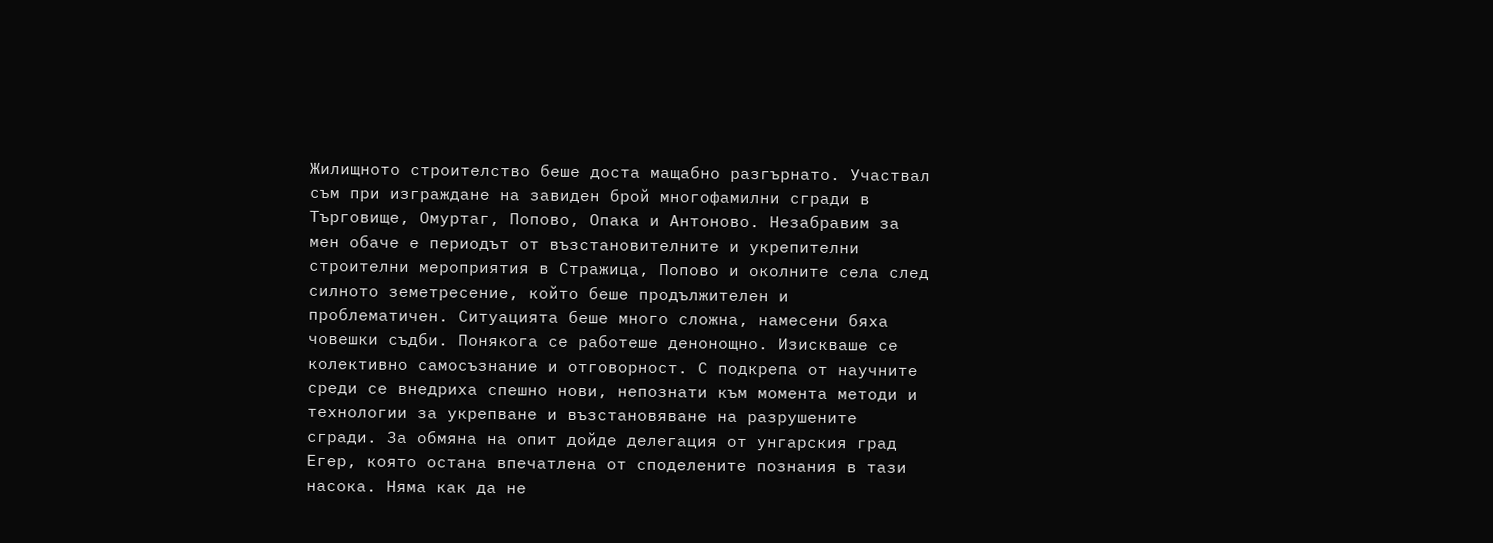Жилищното строителство беше доста мащабно разгърнато. Участвал съм при изграждане на завиден брой многофамилни сгради в Търговище, Омуртаг, Попово, Опака и Антоново. Незабравим за мен обаче е периодът от възстановителните и укрепителни строителни мероприятия в Стражица, Попово и околните села след силното земетресение, който беше продължителен и проблематичен. Ситуацията беше много сложна, намесени бяха човешки съдби. Понякога се работеше денонощно. Изискваше се колективно самосъзнание и отговорност. С подкрепа от научните среди се внедриха спешно нови, непознати към момента методи и технологии за укрепване и възстановяване на разрушените сгради. За обмяна на опит дойде делегация от унгарския град Егер, която остана впечатлена от споделените познания в тази насока. Няма как да не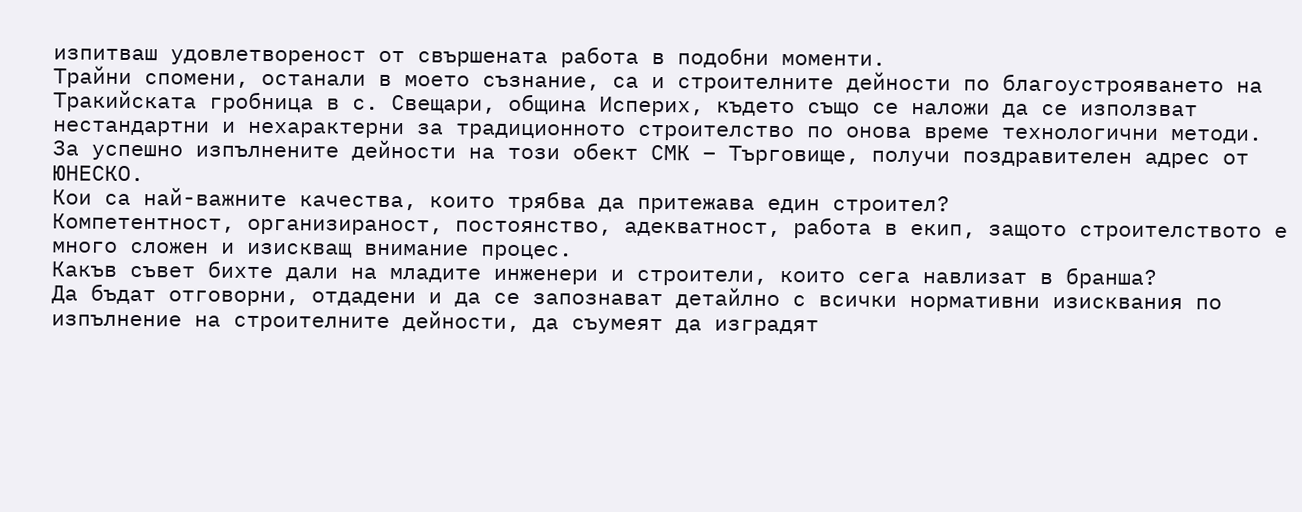изпитваш удовлетвореност от свършената работа в подобни моменти.
Трайни спомени, останали в моето съзнание, са и строителните дейности по благоустрояването на Тракийската гробница в с. Свещари, община Исперих, където също се наложи да се използват нестандартни и нехарактерни за традиционното строителство по онова време технологични методи. За успешно изпълнените дейности на този обект СМК – Търговище, получи поздравителен адрес от ЮНЕСКО.
Кои са най-важните качества, които трябва да притежава един строител?
Компетентност, организираност, постоянство, адекватност, работа в екип, защото строителството е много сложен и изискващ внимание процес.
Какъв съвет бихте дали на младите инженери и строители, които сега навлизат в бранша?
Да бъдат отговорни, отдадени и да се запознават детайлно с всички нормативни изисквания по изпълнение на строителните дейности, да съумеят да изградят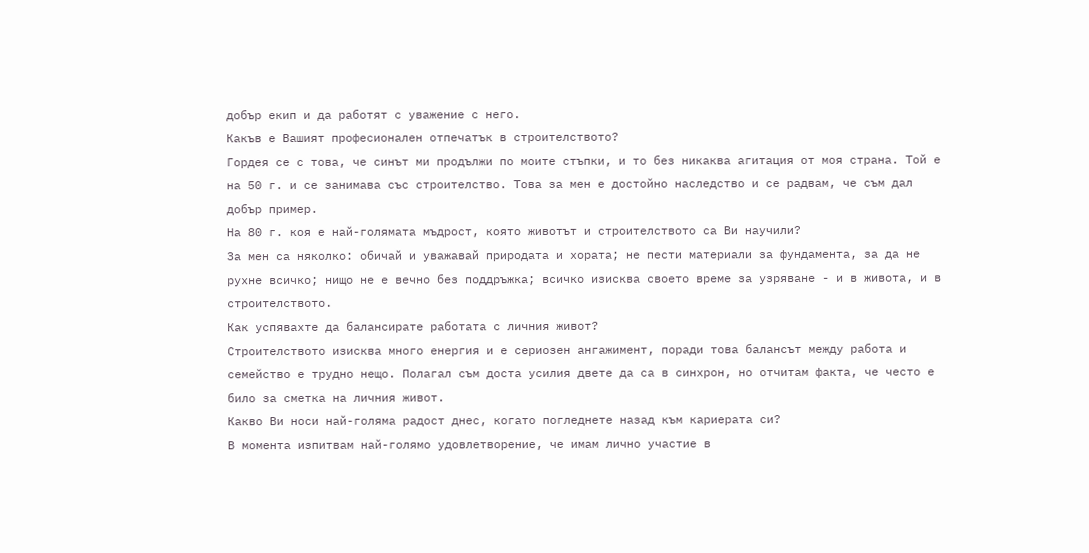добър екип и да работят с уважение с него.
Какъв е Вашият професионален отпечатък в строителството?
Гордея се с това, че синът ми продължи по моите стъпки, и то без никаква агитация от моя страна. Той е на 50 г. и се занимава със строителство. Това за мен е достойно наследство и се радвам, че съм дал добър пример.
На 80 г. коя е най-голямата мъдрост, която животът и строителството са Ви научили?
За мен са няколко: обичай и уважавай природата и хората; не пести материали за фундамента, за да не рухне всичко; нищо не е вечно без поддръжка; всичко изисква своето време за узряване - и в живота, и в строителството.
Как успявахте да балансирате работата с личния живот?
Строителството изисква много енергия и е сериозен ангажимент, поради това балансът между работа и семейство е трудно нещо. Полагал съм доста усилия двете да са в синхрон, но отчитам факта, че често е било за сметка на личния живот.
Какво Ви носи най-голяма радост днес, когато погледнете назад към кариерата си?
В момента изпитвам най-голямо удовлетворение, че имам лично участие в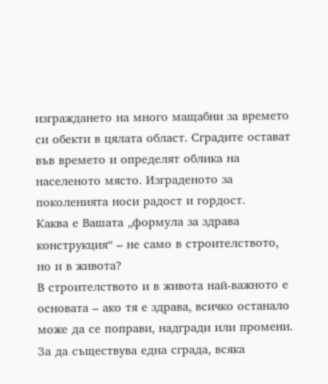изграждането на много мащабни за времето си обекти в цялата област. Сградите остават във времето и определят облика на населеното място. Изграденото за поколенията носи радост и гордост.
Каква е Вашата „формула за здрава конструкция“ – не само в строителството, но и в живота?
В строителството и в живота най-важното е основата – ако тя е здрава, всичко останало може да се поправи, надгради или промени. За да съществува една сграда, всяка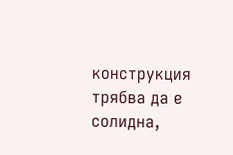конструкция трябва да е солидна,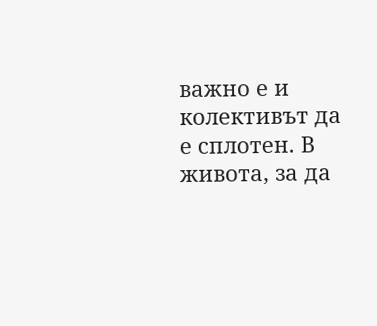важно е и колективът да е сплотен. В живота, за да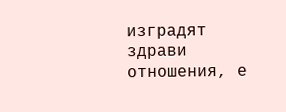изградят здрави отношения, е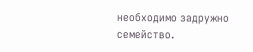необходимо задружно семейство.